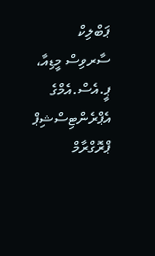ޕަބްލިކް ސާރވިސް މީޑިއާ، ޕީ.އެސް.އެމްގެ އެޕްރެންޓިސްޝިޕް ޕްރޮގްރާމް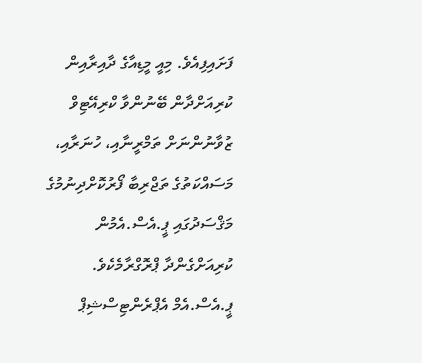ފަށައިފިއެވެ. މިއީ މީޑިއާގެ ދާއިރާއިން ކުރިއަށްދާން ބޭނުންވާ ކްރިއޭޓިވް ޒުވާނުންނަށް ތަމްރީނާއި، ހުނަރާއި، މަސައްކަތުގެ ތަޖްރިބާ ފޯރުކޮށްދިނުމުގެ މަޤްސަދުގައި ޕީ.އެސް.އެމުން ކުރިއަށްގެންދާ ޕްރޮގްރާމެކެވެ.
ޕީ.އެސް.އެމް އެޕްރެންޓިސްޝިޕް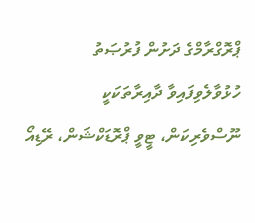ޕްރޮގްރާމްގެ ދަށުން ފުރުޞަތު ހުޅުވާލެވިފައިވާ ދާއިރާތަކަކީ ނޫސްވެރިކަން، ޓީވީ ޕްރޮޑަކްޝަން، ރޭޑިއޯ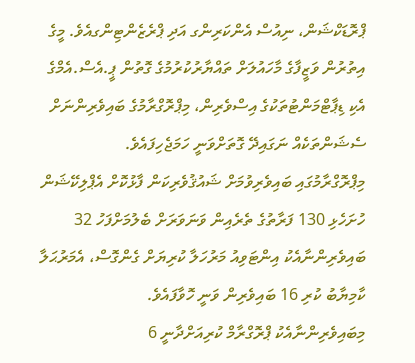ޕްރޮޑަކްޝަން، ނިއުސް އެންކަރިންގ އަދި ޕްރެޒެންޓިންގއެވެ. މީގެ އިތުރުން ވަޒީފާގެ މާހައުލަށް ތައްޔާރުކުރުމުގެ ގޮތުން ޕީ.އެސް.އެމްގެ އެކި ޑިޕާޓްމަންޓުތަކުގެ އިސްވެރިން، މިޕްރޮގްރާމުގެ ބައިވެރިންނަށް ސެޝަންތަކެއް ނަގައިދޭ ގޮތަށްވަނީ ހަމަޖެހިފައެވެ.
މިޕްރޮގްރާމުގައި ބައިވެރިވުމަށް ޝައުޤުވެރިކަން ފާޅުކޮށް އެޕްލިކޭޝަން ހުށަހެޅި 130 ފަރާތުގެ ތެރެއިން ވަނަވަރަށް ބެލުމަށްފަހު 32 ބައިވެރިންނާއެކު އިންޓަވިއު މަރުހަލާ ކުރިޔަށް ގެންގޮސް، އެމަރުޙަލާ ކާމިޔާބު ކުރި 16 ބައިވެރިން ވަނީ ހޮވާފައެވެ.
މިބައިވެރިންނާއެކު ޕްރޮގްރާމް ކުރިއަށްދާނީ 6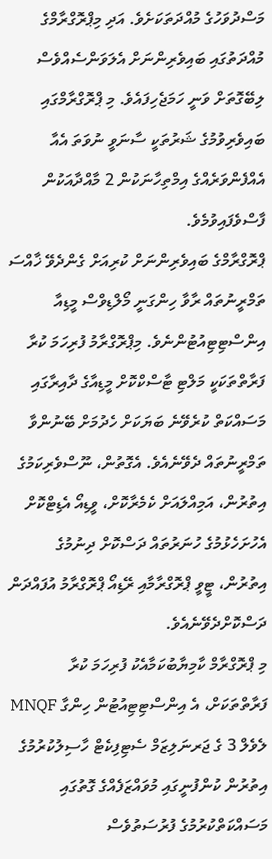މަސްދުވަހުގެ މުއްދަތަކަށެވެ. އަދި މިޕްރޮގްރާމްގެ މުއްދަތުގައި ބައިވެރިންނަށް އެލަވަންސެއްވެސް ލިބޭގޮތަށް ވަނީ ހަމަޖެހިފައެވެ. މި ޕްރޮގްރާމްގައި ބައިވެރިވުމުގެ ޝަރުތަކީ ސާނަވީ ނުވަތަ އެއާ އެއްފެންވަރެއްގެ އިމްތިހާނަކުން 2 މާއްދާއަކުން ފާސްވެފައިވުމެވެ.
ޕްރޮގްރާމްގެ ބައިވެރިންނަށް ކުރިއަށް ގެންދެވޭ ޚާއްސަ ތަމްރީނުތައް ރާވާ ހިންގަނީ މޯލްޑިވްސް މީޑިއާ އިންސްޓިޓިއުޓުންނެވެ. މިޕްރޮގްރާމު ފުރިހަމަ ކުރާ ފަރާތްތަކަކީ މަލްޓި ޓާސްކްކޮށް މީޑިއާގެ ދާއިރާގައި މަސައްކަތް ކުރެވޭނެ ބަޔަކަށް ހެދުމަށް ބޭނުންވާ ތަމްރީނުތައް ދެވޭނެއެވެ. އެގޮތުން، ނޫސްވެރިކަމުގެ އިތުރުން، އަމިއްލައަށް ކެމެރާކޮށް، ވީޑިއޯ އެޑިޓްކޮށް އެހުށަހެޅުމުގެ ހުނަރުތައް ދަސްކޮށް ދިނުމުގެ އިތުރުން، ޓީވީ ޕްރޮގްރާމާއި ރޭޑިއޯ ޕްރޮގްރާމު އުފައްދަން ދަސްކޮށްދެވޭނެއެވެ.
މި ޕްރޮގްރާމް ކާމިޔާބުކަމާއެކު ފުރިހަމަ ކުރާ ފަރާތްތަކަށް، އެ އިންސްޓިޓިއުޓުން ހިންގާ MNQF ލެވެލް 3 ގެ ޖަރނަލިޒަމް ސެޓިފިކެޓް ހާސިލުކުރުމުގެ އިތުރުން ކުންފުނީގައި މުވައްޒަފެއްގެ ގޮތުގައި މަސައްކަތްކުރުމުގެ ފުރުސަތުވެސް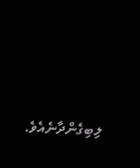ލިބިގެންދާނެއެވެ.